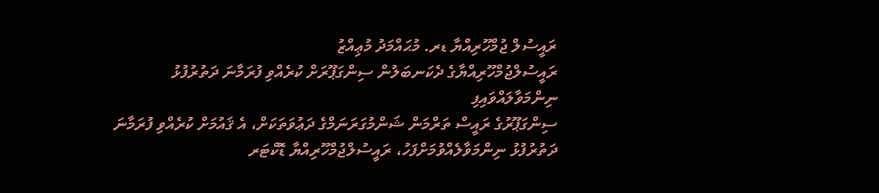ރައީސުލް ޖުމްހޫރިއްޔާ ޑރ. މުޙައްމަދު މުޢިއްޒު
ރައީސުލްޖުމްހޫރިއްޔާގެ ދެކަނބަލުން ސިންގަޕޫރަށް ކުރެއްވި ފުރަމާނަ ދަތުރުފުޅު ނިންމަވާލައްވައިފި
ސިންގަޕޫރުގެ ރައީސް ތަރްމަން ޝަންމުގަރަނަމްގެ ދަޢުވަތަކަށް، އެ ޤައުމަށް ކުރެއްވި ފުރަމާނަ ދަތުރުފުޅު ނިންމަވާލެއްވުމަށްފަހު، ރައީސުލްޖުމްހޫރިއްޔާ ޑޮކްޓަރ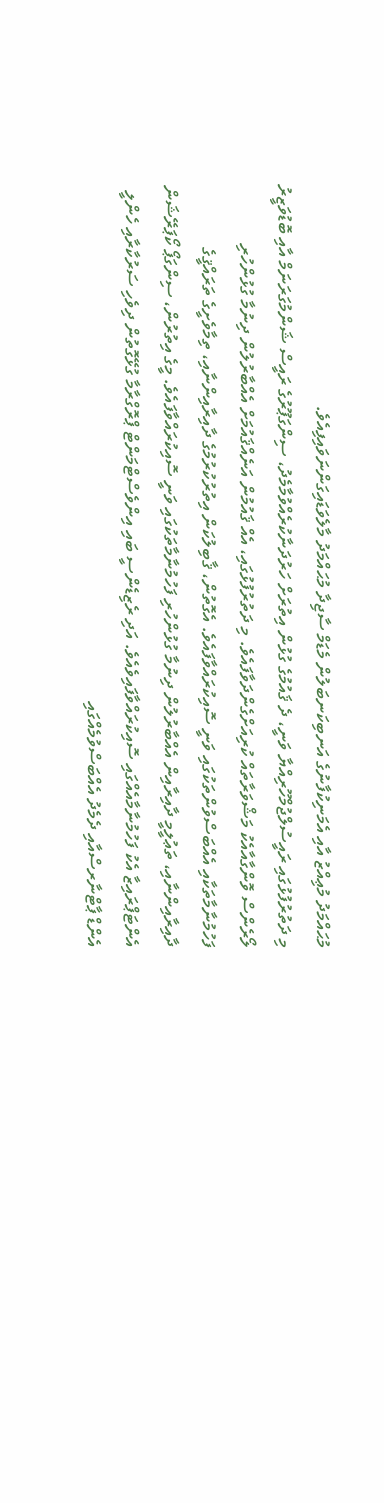މުޙައްމަދު މުޢިއްޒު އާއި އެމަނިކުފާނުގެ އަނބިކަނބަލުން މެޑަމް ސާޖިދާ މުޙައްމަދު މާލެވަޑައިގަންނަވައިފިއެވެ.
މި ދަތުރުފުޅުގައި ރައީސުލްޖުމްހޫރިއްޔާ ވަނީ، ދެ ޤައުމުގެ ގުޅުން އިތުރަށް ހަރުދަނާކުރެއްވުމާމެދު، ސިންގަޕޫރުގެ ރައީސް ޝަންމުގަރަނަމް އާއި ބޮޑުވަޒީރު ލޯރެންސް ވޮންގާއާއެކު މަޝްވަރާތައް ކުރިއަށްގެންދަވާފައެވެ. މި ދަތުރުފުޅުގައި، އެއް ޤައުމުން އަނެއްޤައުމަށް އެއްބާރުލުން ދިނުމާ ގުޅުންހުރި ފަހުމުނާމާތަކާއި އެއްބަސްވުންތަކުގައި ވަނީ ސޮއިކުރައްވާފައެވެ. އެގޮތުން، ޤާބިލުކަން އިތުރުކުރުމުގެ ދާއިރާއިންނާއި، ތިމާވެށީގެ ތަރައްޤީގެ ދާއިރާއިންނާއި، ތަޢުލީމީ ދާއިރާއިން އެއްބާރުލުން ދިނުމާ ގުޅުންހުރި ފަހުމުނާމާތަކުގައި ވަނީ ސޮއިކުރައްވާފައެވެ. މީގެ އިތުރުން، ސިންގަޕޯ ކޯޕަރޭޝަން އެންޓަޕްރައިޒާ އެކު ފަހުމުނާމާއެއްގައި ސޮއިކުރައްވާފައިވެއެވެ. އަދި ރެޒިޑެންސީ ބައި އިންވެސްޓްމަންޓް ޕްރޮގްރާމާ ގުޅޭގޮތުން ދިވެހި ސަރުކާރާއި ހެންލީ އެންޑް ޕާޓްނާރސްއާއި ދެމެދު އެއްބަސްވުމެއްގައި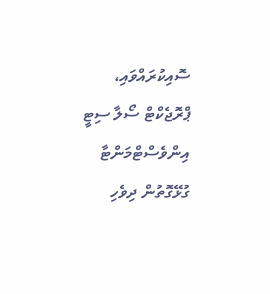ސޮއިކުރައްވައި، ޕްރޮޖެކްޓް ސޯލާ ސިޓީ އިންވެސްޓްމަންޓާ ގުޅޭގޮތުން ދިވެހި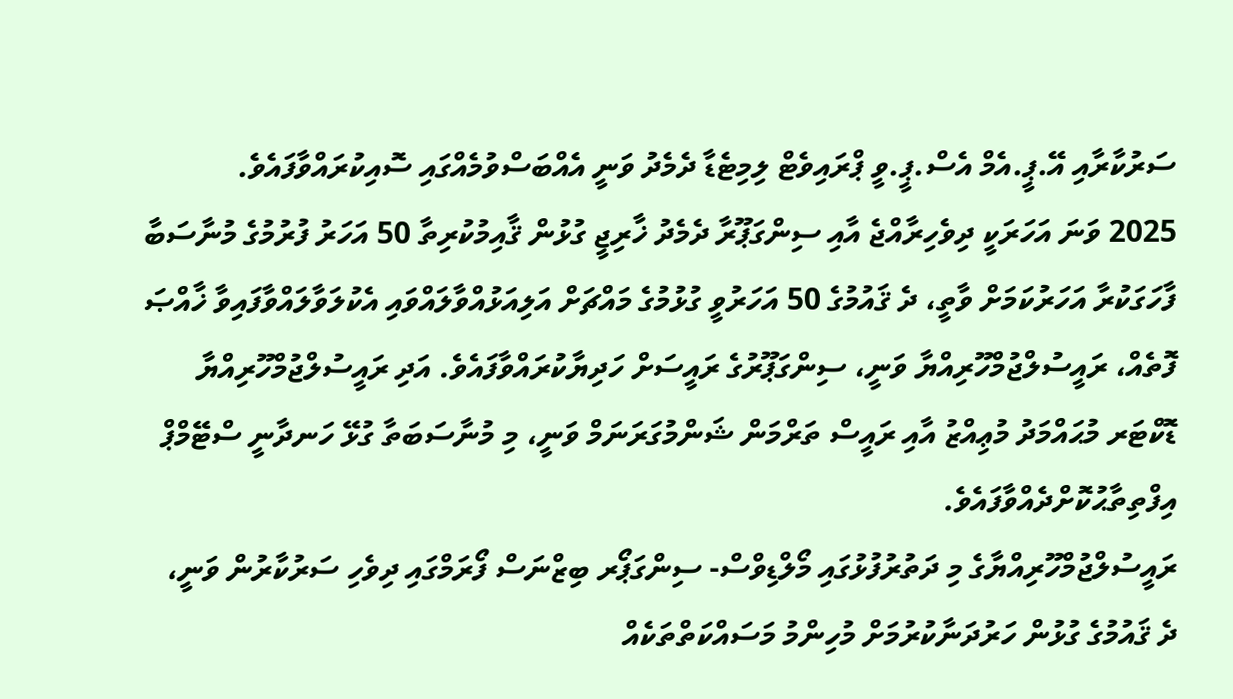ސަރުކާރާއި އޭ.ޕީ.އެމް އެސް.ޕީ.ވީ ޕްރައިވެޓް ލިމިޓެޑާ ދެމެދު ވަނީ އެއްބަސްވުމެއްގައި ސޮއިކުރައްވާފައެވެ.
2025 ވަނަ އަހަރަކީ ދިވެހިރާއްޖެ އާއި ސިންގަޕޫރާ ދެމެދު ޚާރިޖީ ގުޅުން ޤާއިމުކުރިތާ 50 އަހަރު ފުރުމުގެ މުނާސަބާ ފާހަގަކުރާ އަހަރުކަމަށް ވާތީ، ދެ ޤައުމުގެ 50 އަހަރުވީ ގުޅުމުގެ މައްޗަށް އަލިއަޅުއްވާލައްވައި އެކުލަވާލައްވާފައިވާ ޚާއްޞަ ފޮތެއް، ރައީސުލްޖުމްހޫރިއްޔާ ވަނީ، ސިންގަޕޫރުގެ ރައީސަށް ހަދިޔާކުރައްވާފައެވެ. އަދި ރައީސުލްޖުމްހޫރިއްޔާ ޑޮކްޓަރ މުޙައްމަދު މުޢިއްޒު އާއި ރައީސް ތަރްމަން ޝަންމުގަރަނަމް ވަނީ، މި މުނާސަބަތާ ގުޅޭ ހަނދާނީ ސްޓޭމްޕް އިފްތިތާޙުކޮށްދެއްވާފައެވެ.
ރައީސުލްޖުމްހޫރިއްޔާގެ މި ދަތުރުފުޅުގައި މޯލްޑިވްސް- ސިންގަޕޯރ ބިޒްނަސް ފޯރަމްގައި ދިވެހި ސަރުކާރުން ވަނީ، ދެ ޤައުމުގެ ގުޅުން ހަރުދަނާކުރުމަށް މުހިންމު މަސައްކަތްތަކެއް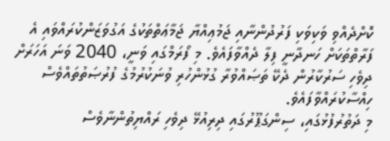ކޮށްދެއްވި ވަކިވަކި ފަރުދުންނާއި ޖަމުޢިއްޔާ ޖަމާޢަތްތަކުގެ އަގުވަޒަންކުރައްވައި އެ ފަރާތްތަކަށް ހަނދާނީ ފިލާ ދެއްވާފައެވެ. މި ފޯރަމްގައި ވަނީ، 2040 ވަނަ އަހަރަށް ދިވެހި ސަރުކާރުން ދެކޭ ތަޞައްވުރާ ގުޅުންހުރި ވުނަކުރުމުގެ ފުރުޞަތުތައްވެސް ހިއްސާކުރައްވާފައެވެ.
މި ދަތުރުފުޅުގައި، ސިންގަޕޫރުގައި ދިރިއުޅޭ ދިވެހި ރައްޔިތުންނާވެސް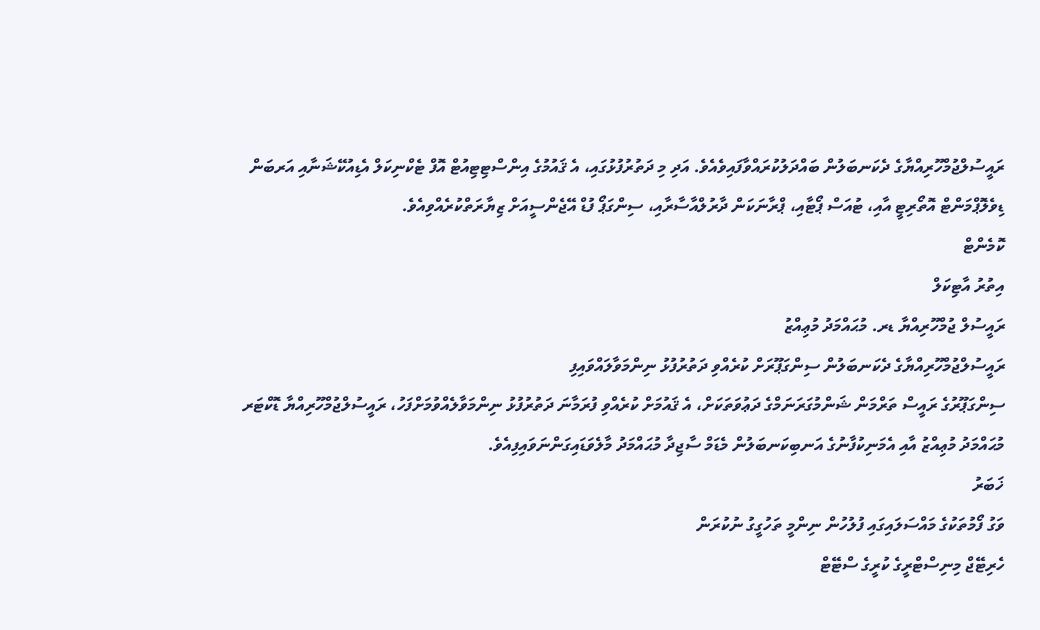ރައީސުލްޖުމްހޫރިއްޔާގެ ދެކަނބަލުން ބައްދަލުކުރައްވާފައިވެއެވެ. އަދި މި ދަތުރުފުޅުގައި، އެ ޤައުމުގެ އިންސްޓިޓިއުޓް އޮފް ޓެކްނިކަލް އެޑިއުކޭޝަނާއި އަރބަން ޑިވެލޮޕްމަންޓް އޮތޯރިޓީ އާއި، ޓުއަސް ޕޯޓާއި، ޕްރާނަކަން ދާރުލްއާސާރާއި، ސިންގަޕޯ ފުޑް އޭޖެންސީއަށް ޒިޔާރަތްކުރެއްވިއެވެ.
ކޮމެންޓް
އިތުރު އާޓިކަލް
ރައީސުލް ޖުމްހޫރިއްޔާ ޑރ. މުޙައްމަދު މުޢިއްޒު
ރައީސުލްޖުމްހޫރިއްޔާގެ ދެކަނބަލުން ސިންގަޕޫރަށް ކުރެއްވި ދަތުރުފުޅު ނިންމަވާލައްވައިފި
ސިންގަޕޫރުގެ ރައީސް ތަރްމަން ޝަންމުގަރަނަމްގެ ދަޢުވަތަކަށް، އެ ޤައުމަށް ކުރެއްވި ފުރަމާނަ ދަތުރުފުޅު ނިންމަވާލެއްވުމަށްފަހު، ރައީސުލްޖުމްހޫރިއްޔާ ޑޮކްޓަރ މުޙައްމަދު މުޢިއްޒު އާއި އެމަނިކުފާނުގެ އަނބިކަނބަލުން މެޑަމް ސާޖިދާ މުޙައްމަދު މާލެވަޑައިގަންނަވައިފިއެވެ.
ޚަބަރު
ވަގު ފޯމުތަކުގެ މައްސަލައިގައި ފުލުހުން ނިންމީ ތަހުގީގު ނުކުރަން
ހެރިޓޭޖް މިނިސްޓްރީގެ ކުރީގެ ސްޓޭޓް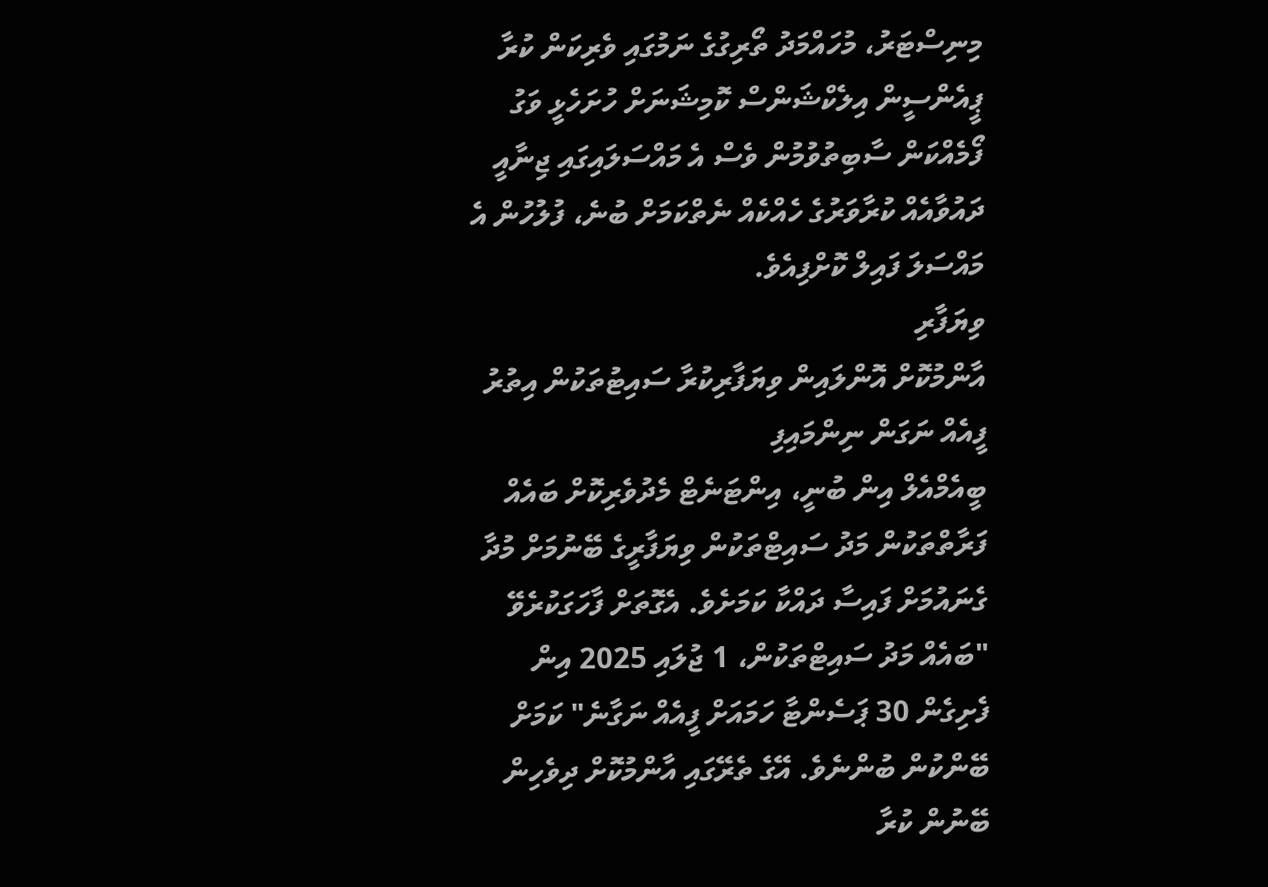މިނިސްޓަރު، މުހައްމަދު ތޯރިގުގެ ނަމުގައި ވެރިކަން ކުރާ ޕީއެންސީން އިލެކްޝަންސް ކޮމިޝަނަށް ހުށަހެޅީ ވަގު ފޯމެއްކަން ސާބިތުވުމުން ވެސް އެ މައްސަލައިގައި ޖިނާއީ ދައުވާއެއް ކުރާވަރުގެ ހެއްކެއް ނެތްކަމަށް ބުނެ، ފުލުހުން އެ މައްސަލަ ފައިލް ކޮށްފިއެވެ.
ވިޔަފާރި
އާންމުކޮށް އޮންލައިން ވިޔަފާރިކުރާ ސައިޓުތަކުން އިތުރު ފީއެއް ނަގަން ނިންމައިފި
ބީއެމްއެލް އިން ބުނީ، އިންޓަނެޓް މެދުވެރިކޮށް ބައެއް ފަރާތްތަކުން މަދު ސައިޓްތަކުން ވިޔަފާރީގެ ބޭނުމަށް މުދާ ގެނައުމަށް ފައިސާ ދައްކާ ކަމަށެވެ. އެގޮތަށް ފާހަގަކުރެވޭ "ބައެއް މަދު ސައިޓްތަކުން، 1 ޖުލައި 2025 އިން ފެށިގެން 30 ޕަސެންޓާ ހަމައަށް ފީއެއް ނަގާނެ" ކަމަށް ބޭންކުން ބުންނެވެ. އޭގެ ތެރޭގައި އާންމުކޮށް ދިވެހިން ބޭނުން ކުރާ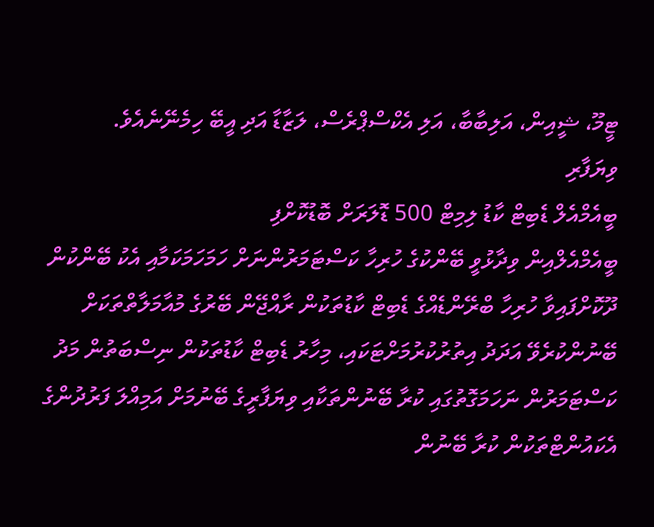ޓީމޫ، ޝީއިން، އަލިބާބާ، އަލި އެކްސްޕްރެސް، ލަޒާޑާ އަދި އީބޭ ހިމެނޭނެއެވެ.
ވިޔަފާރި
ބީއެމްއެލް ޑެބިޓް ކާޑު ލިމިޓް 500 ޑޮލަރަށް ބޮޑުކޮށްފި
ބީއެމްއެލްއިން ވިދާޅުވީ ބޭންކުގެ ހުރިހާ ކަސްޓަމަރުންނަށް ހަމަހަމަކަމާއި އެކު ބޭންކުން ދޫކޮށްފައިވާ ހުރިހާ ބްރޭންޑެއްގެ ޑެބިޓް ކާޑުތަކުން ރާއްޖޭން ބޭރުގެ މުއާމަލާތްތަކަށް ބޭނުންކުރެވޭ އަދަދު އިތުރުކުރުމަށްޓަކައި، މިހާރު ޑެބިޓް ކާޑުތަކުން ނިސްބަތުން މަދު ކަސްޓަމަރުން ނަހަމަގޮތުގައި ކުރާ ބޭނުންތަކާއި ވިޔަފާރީގެ ބޭނުމަށް އަމިއްލަ ފަރުދުންގެ އެކައުންޓްތަކުން ކުރާ ބޭނުން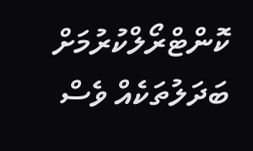ކޮންޓްރޯލްކުރުމަށް ބަދަލުތަކެއް ވެސް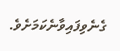ގެނެވިފައިވާނެކަމަށެވެ.